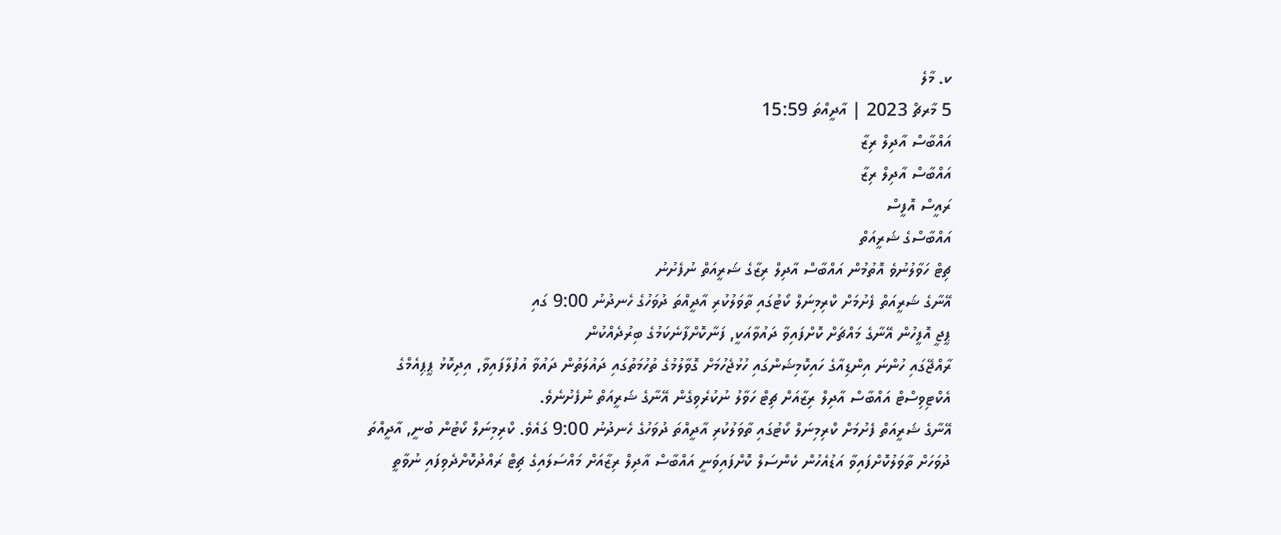ކ. މާލެ
5 މާރޗް 2023 | އާދީއްތަ 15:59
އައްބާސް އާދިލް ރިޒާ
އައްބާސް އާދިލް ރިޒާ
ރައީސް އޮފީސް
އައްބާސްގެ ޝަރީއަތް
ޗިޓް ހަވާލުނުވެ އޮތުމުން އައްބާސް އާދިލް ރިޒާގެ ޝަރީއަތް ނުފެށުނު
އޭނާގެ ޝަރީއަތް ފެށުމަށް ކްރިމިނަލް ކޯޓުގައި ތާވަލުކުރި އާދީއްތަ ދުވަހުގެ ހެނދުނު 9:00 ގައި
ޕީޖީ އޮފީހުން އޭނާގެ މައްޗަށް ކޮށްފައިވާ ދައުވާއަކީ, ފަނާކޮށްފާނެކަމުގެ ބިރުދެއްކުން
ރާއްޖޭގައި ހުންނަ އިންޑިއާގެ ހައިކޮމިޝަންގައި ހުޅުޖެހުމަށް ގޮވާލުމުގެ ތުހުމަތުގައި ދައުލަތުން ދައުވާ އުފުލާފައިވާ, އިދިކޮޅު ޕީޕިއެމްގެ އެކްޓިވިސްޓް އައްބާސް އާދިލް ރިޒާއަށް ޗިޓް ހަވާލު ނުކުރެވިގެން އޭނާގެ ޝަރީއަތް ނުފެށުނެވެ.
އޭނާގެ ޝަރީއަތް ފެށުމަށް ކްރިމިނަލް ކޯޓުގައި ތާވަލުކުރި އާދީއްތަ ދުވަހުގެ ހެނދުނު 9:00 ގައެވެ. ކްރިމިނަލް ކޯޓުން ބުނީ, އާދީއްތަ ދުވަހަށް ތާވަލުކޮށްފައިވާ އަޑުއެހުން ކެންސަލް ކޮށްފައިވަނީ އައްބާސް އާދިލް ރިޒާއަށް މައްސަލައިގެ ޗިޓް ރައްދުކޮށްދެވިފައި ނުވާތީ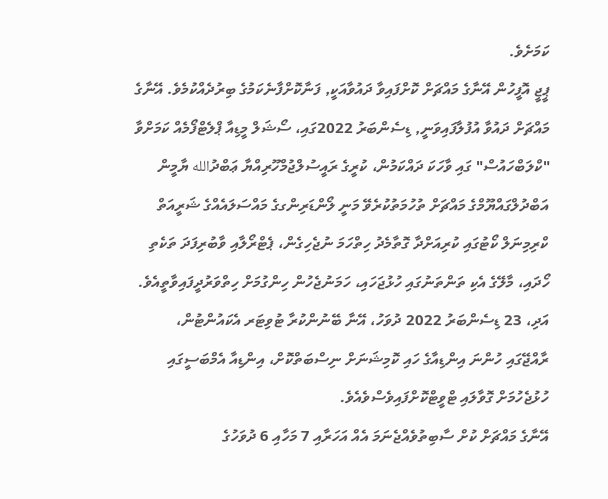ކަމަށެވެ.
ޕީޖީ އޮފީހުން އޭނާގެ މައްޗަށް ކޮށްފައިވާ ދައުވާއަކީ, ފަނާކޮށްފާނެކަމުގެ ބިރުދެއްކުމެވެ. އޭނާގެ މައްޗަށް ދައުވާ އުފުލާފައިވަނީ, ޑިސެންބަރު 2022ގައި، ސޯޝަލް މީޑިއާ ޕްލެޓްފޯމެއް ކަމަށްވާ "ކްލަބްހައުސް" ގައި ވާހަކަ ދައްކަމުން، ކުރީގެ ރައީސުލްޖުމްހޫރިއްޔާ ޢަބްދުالله ޔާމީން އަބްދުލްގައްޔޫމްގެ މައްޗަށް ތުހުމަތުކުރެވޭ މަނީ ލޯންޑަރިންގގެ މައްސަލައެއްގެ ޝަރީއަތް ކްރިމިނަލް ކޯޓުގައި ކުރިއަށްދާ ގޮތާމެދު ހިތްހަމަ ނުޖެހިގެން، ޕެޓްރޯލާއި ވާބުރިފަދަ ތަކެތި ހޯދައި، މާލޭގެ އެކި ތަންތަނުގައި ހުޅުޖަހައި، ހަމަނުޖެހުން ހިންގުމަށް ހިތްވަރުދީފައިވާތީއެވެ.
އަދި، 23 ޑިސެންބަރު 2022 ދުވަހު، އޭނާ ބޭނުންކުރާ ޓުވިޓަރ އެކައުންޓުން، ރާއްޖޭގައި ހުންނަ އިންޑިއާގެ ހައި ކޮމިޝަނަށް ނިސްބަތްކޮށް، އިންޑިއާ އެމްބަސީގައި ހުޅުޖެހުމަށް ގޮވާލައި ޓްވީޓްކޮށްފައިވެސްވެއެވެ.
އޭނާގެ މައްޗަށް ކުށް ސާބިތުވެއްޖެނަމަ އެއް އަހަރާއި 7 މަހާއި 6 ދުވަހުގެ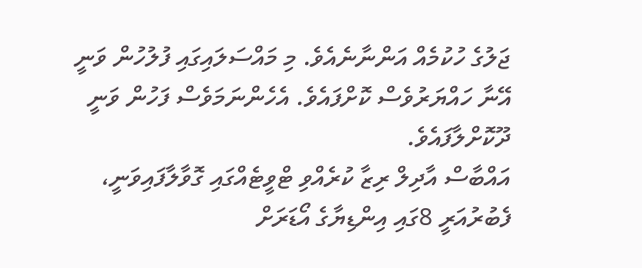ޖަލުގެ ހުކުމެއް އަންނާނެއެވެ. މި މައްސަލައިގައި ފުލުހުން ވަނީ އޭނާ ހައްޔަރުވެސް ކޮށްފައެވެ. އެހެންނަމަވެސް ފަހުން ވަނީ ދޫކޮށްލާފައެވެ.
އައްބާސް އާދިލް ރިޒާ ކުރެއްވި ޓްވީޓެއްގައި ގޮވާލާފައިވަނީ، ފެބުރުއަރީ 8ގައި އިންޑިޔާގެ އޯޑަރަށް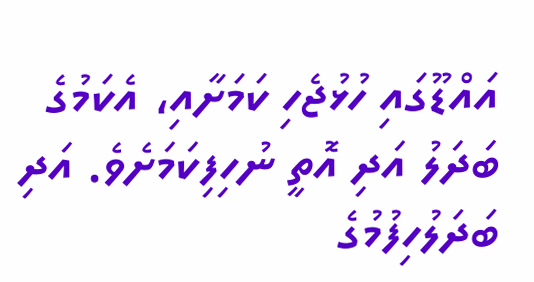އައްޑޫގައި ހުޅުޖެހި ކަމަށާއި، އެކަމުގެ ބަދަލު އަދި އޮތީ ނުހިފިކަމަށެވެ. އަދި ބަދަލުހިފުމުގެ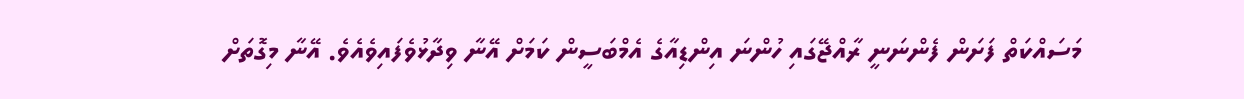މަސައްކަތް ފަށަން ފެންނަނީ ރާއްޖޭގައި ހުންނަ އިންޑިއާގެ އެމްބަސީން ކަމަށް އޭނާ ވިދާޅުވެފައިވެއެވެ. އޭނާ މިގޮތަށް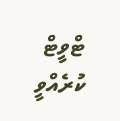ޓްވީޓް ކުރެއްވީ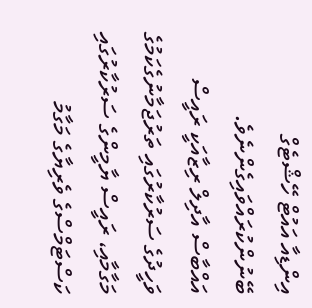އިންޑިއާ އައުޓް ހޭޝްޓެގް ބޭނުންކުރައްވައިގެންނެވެ.
އައްބާސް އާދިލް ރިޒާއަކީ ރައީސް ވަހީދުގެ ސަރުކާރުގައި ތަރުޖަމާނުގެކަމުގެ މަގާމާއި، ރައީސް ޔާމީންގެ ސަރުކާރުގައި ކަސްޓަމްސްގެ ވެރިޔާގެ މަގާމު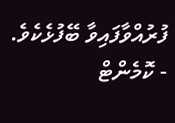ފުރުއްވާފައިވާ ބޭފުޅެކެވެ.
- ކޮމެންޓް